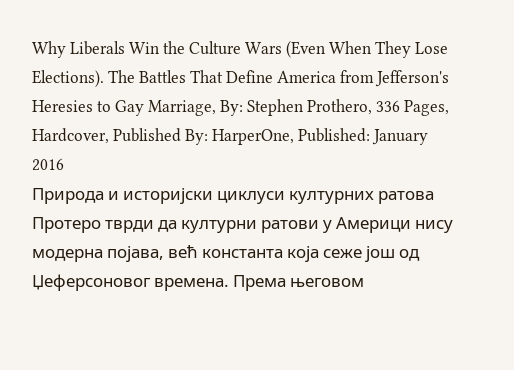Why Liberals Win the Culture Wars (Even When They Lose Elections). The Battles That Define America from Jefferson's Heresies to Gay Marriage, By: Stephen Prothero, 336 Pages, Hardcover, Published By: HarperOne, Published: January 2016
Природа и историјски циклуси културних ратова
Протеро тврди да културни ратови у Америци нису модерна појава, већ константа која сеже још од Џеферсоновог времена. Према његовом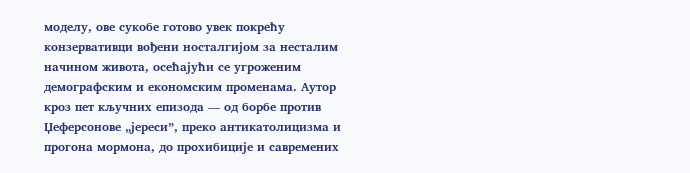моделу, ове сукобе готово увек покрећу конзервативци вођени носталгијом за несталим начином живота, осећајући се угроженим демографским и економским променама. Аутор кроз пет кључних епизода — од борбе против Џеферсонове „јереси”, преко антикатолицизма и прогона мормона, до прохибиције и савремених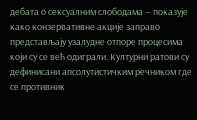дебата о сексуалним слободама — показује како конзервативне акције заправо представљају узалудне отпоре процесима који су се већ одиграли. Културни ратови су дефинисани апсолутистичким речником где се противник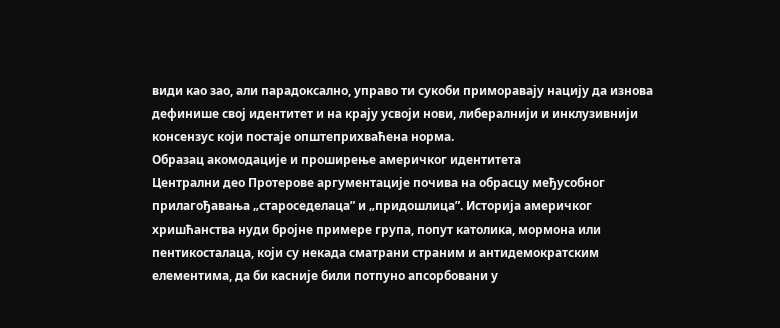види као зао, али парадоксално, управо ти сукоби приморавају нацију да изнова дефинише свој идентитет и на крају усвоји нови, либералнији и инклузивнији консензус који постаје општеприхваћена норма.
Образац акомодације и проширење америчког идентитета
Централни део Протерове аргументације почива на обрасцу међусобног прилагођавања „староседелаца” и „придошлица”. Историја америчког хришћанства нуди бројне примере група, попут католика, мормона или пентикосталаца, који су некада сматрани страним и антидемократским елементима, да би касније били потпуно апсорбовани у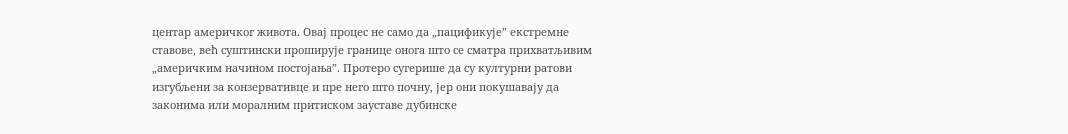центар америчког живота. Овај процес не само да „пацификује” екстремне ставове, већ суштински проширује границе онога што се сматра прихватљивим „америчким начином постојања”. Протеро сугерише да су културни ратови изгубљени за конзервативце и пре него што почну, јер они покушавају да законима или моралним притиском зауставе дубинске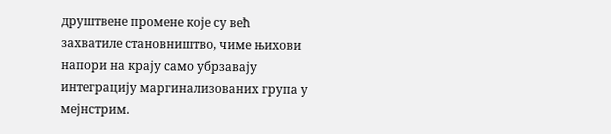друштвене промене које су већ захватиле становништво, чиме њихови напори на крају само убрзавају интеграцију маргинализованих група у мејнстрим.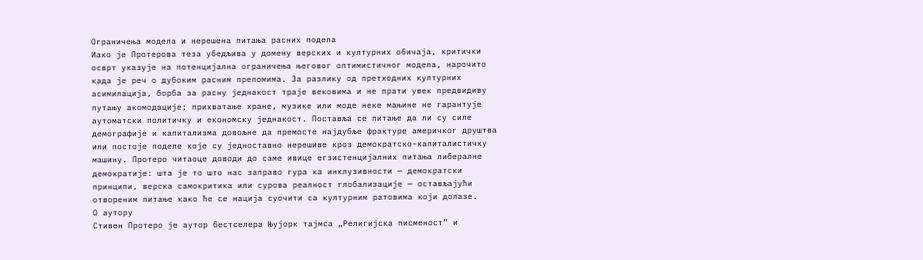Ограничења модела и нерешена питања расних подела
Иако је Протерова теза убедљива у домену верских и културних обичаја, критички осврт указује на потенцијална ограничења његовог оптимистичног модела, нарочито када је реч о дубоким расним преломима. За разлику од претходних културних асимилација, борба за расну једнакост траје вековима и не прати увек предвидиву путању акомодације; прихватање хране, музике или моде неке мањине не гарантује аутоматски политичку и економску једнакост. Поставља се питање да ли су силе демографије и капитализма довољне да премосте најдубље фрактуре америчког друштва или постоје поделе које су једноставно нерешиве кроз демократско-капиталистичку машину. Протеро читаоце доводи до саме ивице егзистенцијалних питања либералне демократије: шта је то што нас заправо гура ка инклузивности — демократски принципи, верска самокритика или сурова реалност глобализације — остављајући отвореним питање како ће се нација суочити са културним ратовима који долазе.
О аутору
Стивен Протеро је аутор бестселера Њујорк тајмса „Религијска писменост” и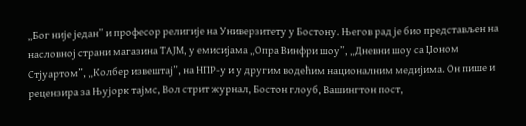„Бог није један” и професор религије на Универзитету у Бостону. Његов рад је био представљен на насловној страни магазина ТАЈМ, у емисијама „Опра Винфри шоу”, „Дневни шоу са Џоном Стјуартом”, „Колбер извештај”, на НПР-у и у другим водећим националним медијима. Он пише и рецензира за Њујорк тајмс, Вол стрит журнал, Бостон глоуб, Вашингтон пост,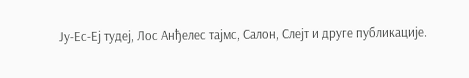Ју-Ес-Еј тудеј, Лос Анђелес тајмс, Салон, Слејт и друге публикације.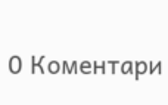0 Коментари